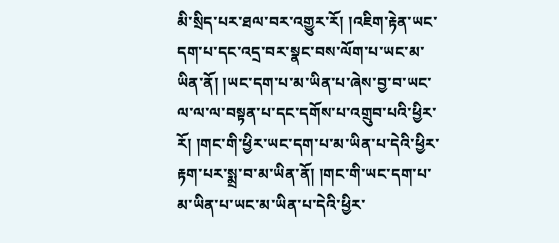མི་སྲིད་པར་ཐལ་བར་འགྱུར་རོ། །འཇིག་རྟེན་ཡང་དག་པ་དང་འདྲ་བར་སྣང་བས་ལོག་པ་ཡང་མ་ཡིན་ནོ། །ཡང་དག་པ་མ་ཡིན་པ་ཞེས་བྱ་བ་ཡང་ལ་ལ་ལ་བསྟན་པ་དང་དགོས་པ་འགྲུབ་པའི་ཕྱིར་རོ། །གང་གི་ཕྱིར་ཡང་དག་པ་མ་ཡིན་པ་དེའི་ཕྱིར་རྟག་པར་སྨྲ་བ་མ་ཡིན་ནོ། །གང་གི་ཡང་དག་པ་མ་ཡིན་པ་ཡང་མ་ཡིན་པ་དེའི་ཕྱིར་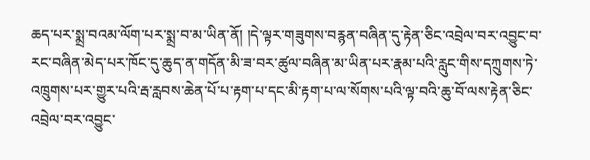ཆད་པར་སྨྲ་བའམ་ལོག་པར་སྨྲ་བ་མ་ཡིན་ནོ། །དེ་ལྟར་གཟུགས་བརྙན་བཞིན་དུ་རྟེན་ཅིང་འབྲེལ་བར་འབྱུང་བ་རང་བཞིན་མེད་པར་ཁོང་དུ་ཆུད་ན་གདོན་མི་ཟ་བར་ཚུལ་བཞིན་མ་ཡིན་པར་རྣམ་པའི་རླུང་གིས་དཀྲུགས་ཏེ་འཁྲུགས་པར་གྱུར་པའི་རྦ་རླབས་ཆེན་པོ་པ་རྟག་པ་དང་མི་རྟག་པ་ལ་སོགས་པའི་ལྟ་བའི་ཆུ་བོ་ལས་རྟེན་ཅིང་འབྲེལ་བར་འབྱུང་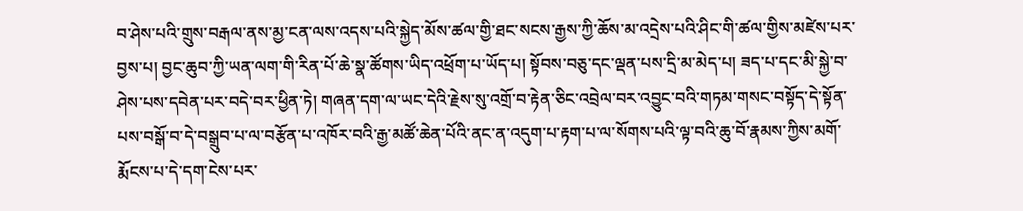བ་ཤེས་པའི་གྲུས་བརྒལ་ནས་མྱ་ངན་ལས་འདས་པའི་སྐྱེད་མོས་ཚལ་གྱི་ཐང་སངས་རྒྱས་ཀྱི་ཆོས་མ་འདྲེས་པའི་ཤིང་གི་ཚལ་གྱིས་མཛེས་པར་བྱས་པ། བྱང་ཆུབ་ཀྱི་ཡན་ལག་གི་རིན་པོ་ཆེ་སྣ་ཚོགས་ཡིད་འཕྲོག་པ་ཡོད་པ། སྟོབས་བཅུ་དང་ལྡན་པས་དྲི་མ་མེད་པ། ཟད་པ་དང་མི་སྐྱེ་བ་ཤེས་པས་དབེན་པར་བདེ་བར་ཕྱིན་ཏེ། གཞན་དག་ལ་ཡང་དེའི་རྗེས་སུ་འགྲོ་བ་རྟེན་ཅིང་འབྲེལ་བར་འབྱུང་བའི་གཏམ་གསང་བསྟོད་དེ་སྟོན་པས་བསྒོ་བ་དེ་བསྒྲུབ་པ་ལ་བརྩོན་པ་འཁོར་བའི་རྒྱ་མཚོ་ཆེན་པོའི་ནང་ན་འདུག་པ་རྟག་པ་ལ་སོགས་པའི་ལྟ་བའི་ཆུ་བོ་རྣམས་ཀྱིས་མགོ་རྨོངས་པ་དེ་དག་ངེས་པར་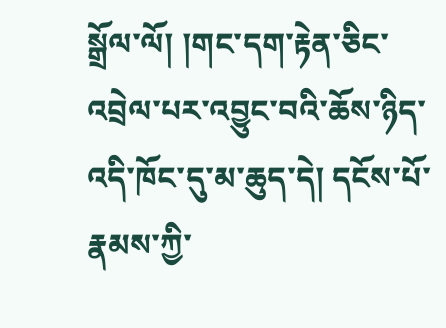སྒྲོལ་ལོ། །གང་དག་རྟེན་ཅིང་འབྲེལ་པར་འབྱུང་བའི་ཆོས་ཉིད་འདི་ཁོང་དུ་མ་ཆུད་དེ། དངོས་པོ་རྣམས་ཀྱི་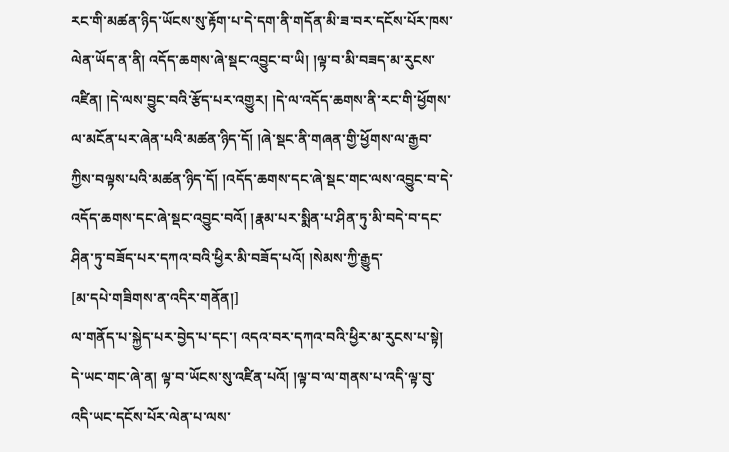རང་གི་མཚན་ཉིད་ཡོངས་སུ་རྟོག་པ་དེ་དག་ནི་གདོན་མི་ཟ་བར་དངོས་པོར་ཁས་ལེན་ཡོད་ན་ནི། འདོད་ཆགས་ཞེ་སྡང་འབྱུང་བ་ཡི། །ལྟ་བ་མི་བཟད་མ་རུངས་འཛིན། །དེ་ལས་བྱུང་བའི་རྩོད་པར་འགྱུར། །དེ་ལ་འདོད་ཆགས་ནི་རང་གི་ཕྱོགས་ལ་མངོན་པར་ཞེན་པའི་མཚན་ཉིད་དོ། །ཞེ་སྡང་ནི་གཞན་གྱི་ཕྱོགས་ལ་རྒྱབ་ཀྱིས་བལྟས་པའི་མཚན་ཉིད་དོ། །འདོད་ཆགས་དང་ཞེ་སྡང་གང་ལས་འབྱུང་བ་དེ་འདོད་ཆགས་དང་ཞེ་སྡང་འབྱུང་བའོ། །རྣམ་པར་སྨིན་པ་ཤིན་ཏུ་མི་བདེ་བ་དང་ཤིན་ཏུ་བཟོད་པར་དཀའ་བའི་ཕྱིར་མི་བཟོད་པའོ། །སེམས་ཀྱི་རྒྱུད་
[མ་དཔེ་གཟིགས་ན་འདིར་གནོན།]
ལ་གནོད་པ་སྐྱེད་པར་བྱེད་པ་དང་། འདའ་བར་དཀའ་བའི་ཕྱིར་མ་རུངས་པ་སྟེ། དེ་ཡང་གང་ཞེ་ན། ལྟ་བ་ཡོངས་སུ་འཛིན་པའོ། །ལྟ་བ་ལ་གནས་པ་འདི་ལྟ་བུ་འདི་ཡང་དངོས་པོར་ལེན་པ་ལས་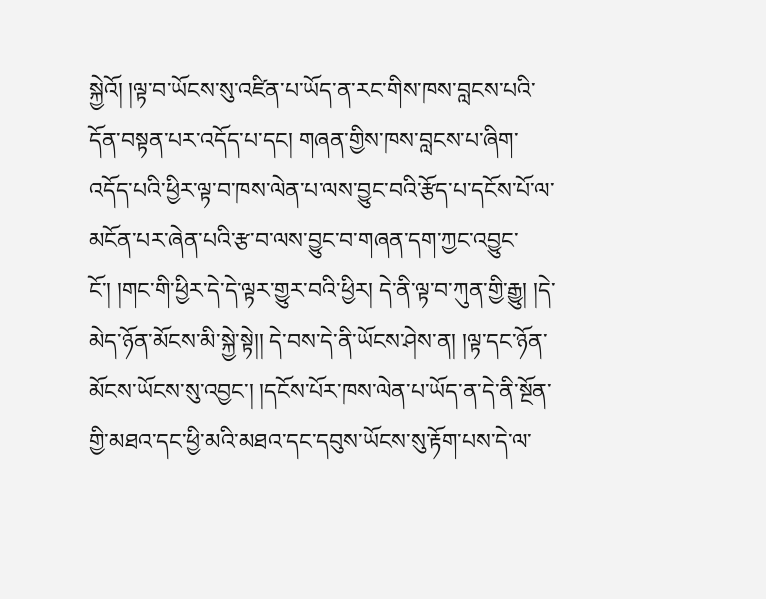སྐྱེའོ། །ལྟ་བ་ཡོངས་སུ་འཛིན་པ་ཡོད་ན་རང་གིས་ཁས་བླངས་པའི་དོན་བསྟན་པར་འདོད་པ་དང། གཞན་གྱིས་ཁས་བླངས་པ་ཞིག་འདོད་པའི་ཕྱིར་ལྟ་བ་ཁས་ལེན་པ་ལས་བྱུང་བའི་རྩོད་པ་དངོས་པོ་ལ་མངོན་པར་ཞེན་པའི་རྩ་བ་ལས་བྱུང་བ་གཞན་དག་ཀྱང་འབྱུང་ངོ་། །གང་གི་ཕྱིར་དེ་དེ་ལྟར་གྱུར་བའི་ཕྱིར། དེ་ནི་ལྟ་བ་ཀུན་གྱི་རྒྱུ། །དེ་མེད་ཉོན་མོངས་མི་སྐྱེ་སྟེ།། དེ་བས་དེ་ནི་ཡོངས་ཤེས་ན། །ལྟ་དང་ཉོན་མོངས་ཡོངས་སུ་འབྱང་། །དངོས་པོར་ཁས་ལེན་པ་ཡོད་ན་དེ་ནི་སྔོན་གྱི་མཐའ་དང་ཕྱི་མའི་མཐའ་དང་དབུས་ཡོངས་སུ་རྟོག་པས་དེ་ལ་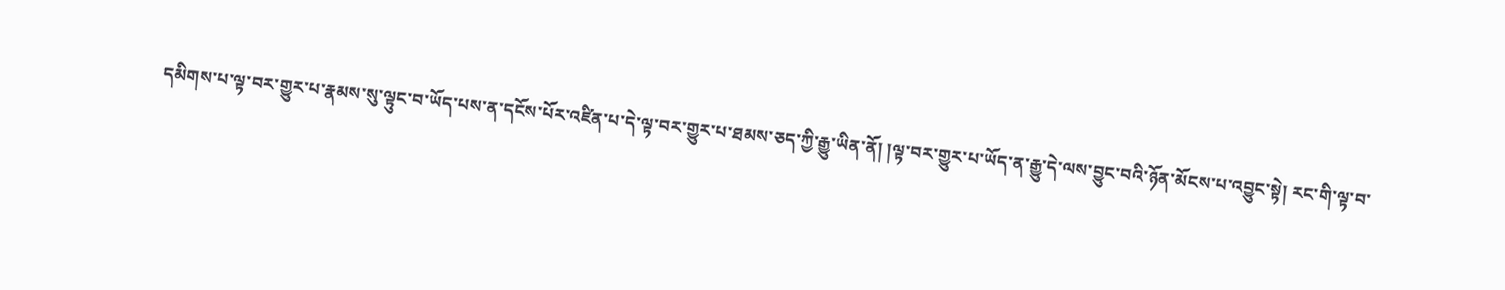དམིགས་པ་ལྟ་བར་གྱུར་པ་རྣམས་སུ་ལྟུང་བ་ཡོད་པས་ན་དངོས་པོར་འཛིན་པ་དེ་ལྟ་བར་གྱུར་པ་ཐམས་ཅད་ཀྱི་རྒྱུ་ཡིན་ནོ། །ལྟ་བར་གྱུར་པ་ཡོད་ན་རྒྱུ་དེ་ལས་བྱུང་བའི་ཉོན་མོངས་པ་འབྱུང་སྟེ། རང་གི་ལྟ་བ་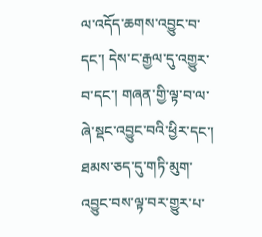ལ་འདོད་ཆགས་འབྱུང་བ་དང་། དེས་ང་རྒྱལ་དུ་འགྱུར་བ་དང་། གཞན་གྱི་ལྟ་བ་ལ་ཞེ་སྡང་འབྱུང་བའི་ཕྱིར་དང་། ཐམས་ཅད་དུ་གཏི་མུག་འབྱུང་བས་ལྟ་བར་གྱུར་པ་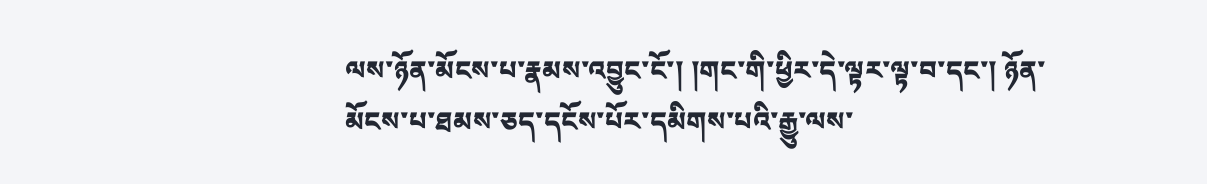ལས་ཉོན་མོངས་པ་རྣམས་འབྱུང་ངོ་། །གང་གི་ཕྱིར་དེ་ལྟར་ལྟ་བ་དང་། ཉོན་མོངས་པ་ཐམས་ཅད་དངོས་པོར་དམིགས་པའི་རྒྱུ་ལས་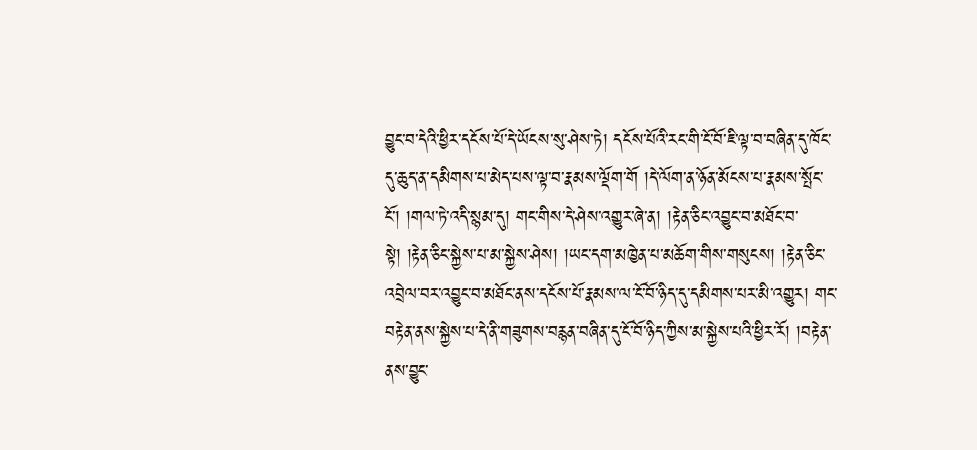བྱུང་བ་དེའི་ཕྱིར་དངོས་པོ་དེ་ཡོངས་སུ་ཤེས་ཏེ། དངོས་པོའི་རང་གི་ངོ་བོ་ཇི་ལྟ་བ་བཞིན་དུ་ཁོང་དུ་ཆུད་ན་དམིགས་པ་མེད་པས་ལྟ་བ་རྣམས་ལྡོག་གོ །དེ་ལོག་ན་ཉོན་མོངས་པ་རྣམས་སྤོང་ངོ་། །གལ་ཏེ་འདི་སྙམ་དུ། གང་གིས་དེ་ཤེས་འགྱུར་ཞེ་ན། །རྟེན་ཅིང་འབྱུང་བ་མཐོང་བ་སྟེ། །རྟེན་ཅིང་སྐྱེས་པ་མ་སྐྱེས་ཤེས། །ཡང་དག་མཁྱེན་པ་མཆོག་གིས་གསུངས། །རྟེན་ཅིང་འབྲེལ་བར་འབྱུང་བ་མཐོང་ནས་དངོས་པོ་རྣམས་ལ་ངོ་བོ་ཉིད་དུ་དམིགས་པར་མི་འགྱུར། གང་བརྟེན་ནས་སྐྱེས་པ་དེ་ནི་གཟུགས་བརྙན་བཞིན་དུ་ངོ་བོ་ཉིད་ཀྱིས་མ་སྐྱེས་པའི་ཕྱིར་རོ། །བརྟེན་ནས་བྱུང་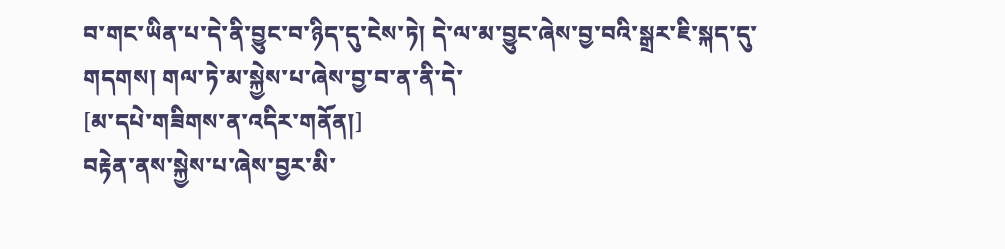བ་གང་ཡིན་པ་དེ་ནི་བྱུང་བ་ཉིད་དུ་ངེས་ཏེ། དེ་ལ་མ་བྱུང་ཞེས་བྱ་བའི་སྒྲར་ཇི་སྐད་དུ་གདགས། གལ་ཏེ་མ་སྐྱེས་པ་ཞེས་བྱ་བ་ན་ནི་དེ་
[མ་དཔེ་གཟིགས་ན་འདིར་གནོན།]
བརྟེན་ནས་སྐྱེས་པ་ཞེས་བྱར་མི་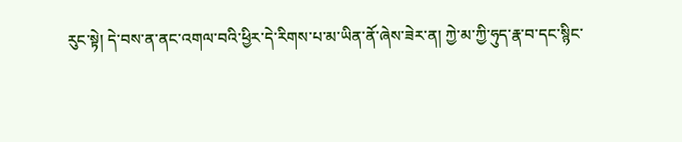རུང་སྟེ། དེ་བས་ན་ནང་འགལ་བའི་ཕྱིར་དེ་རིགས་པ་མ་ཡིན་ནོ་ཞེས་ཟེར་ན། ཀྱེ་མ་ཀྱི་ཧུད་རྣ་བ་དང་སྙིང་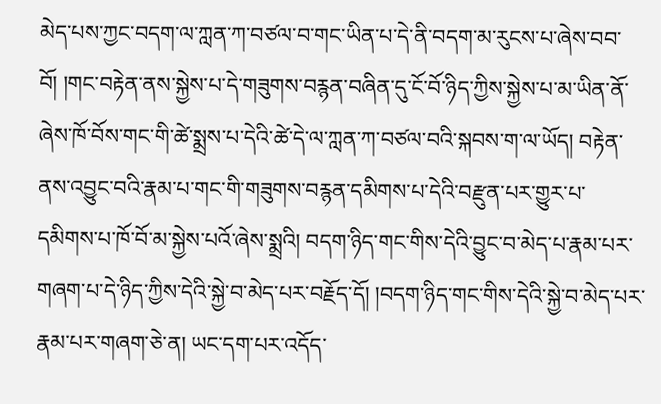མེད་པས་ཀྱང་བདག་ལ་ཀླན་ཀ་བཙལ་བ་གང་ཡིན་པ་དེ་ནི་བདག་མ་རུངས་པ་ཞེས་བབ་བོ། །གང་བརྟེན་ནས་སྐྱེས་པ་དེ་གཟུགས་བརྙན་བཞིན་དུ་ངོ་བོ་ཉིད་ཀྱིས་སྐྱེས་པ་མ་ཡིན་ནོ་ཞེས་ཁོ་བོས་གང་གི་ཚེ་སྨྲས་པ་དེའི་ཚེ་དེ་ལ་ཀླན་ཀ་བཙལ་བའི་སྐབས་ག་ལ་ཡོད། བརྟེན་ནས་འབྱུང་བའི་རྣམ་པ་གང་གི་གཟུགས་བརྙན་དམིགས་པ་དེའི་བརྫུན་པར་གྱུར་པ་དམིགས་པ་ཁོ་བོ་མ་སྐྱེས་པའོ་ཞེས་སྨྲའི། བདག་ཉིད་གང་གིས་དེའི་བྱུང་བ་མེད་པ་རྣམ་པར་གཞག་པ་དེ་ཉིད་ཀྱིས་དེའི་སྐྱེ་བ་མེད་པར་བརྗོད་དོ། །བདག་ཉིད་གང་གིས་དེའི་སྐྱེ་བ་མེད་པར་རྣམ་པར་གཞག་ཅེ་ན། ཡང་དག་པར་འདོད་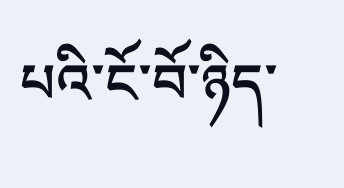པའི་ངོ་བོ་ཉིད་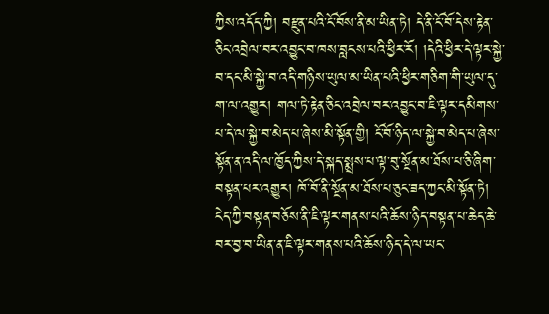ཀྱིས་འདོད་ཀྱི། བརྫུན་པའི་ངོ་བོས་ནི་མ་ཡིན་ཏེ། དེ་ནི་ངོ་བོ་དེས་རྟེན་ཅིང་འབྲེལ་བར་འབྱུང་བ་ཁས་བླངས་པའི་ཕྱིར་རོ། །དེའི་ཕྱིར་དེ་ལྟར་སྐྱེ་བ་དང་མི་སྐྱེ་བ་འདི་གཉིས་ཡུལ་མ་ཡིན་པའི་ཕྱིར་གཅིག་གི་ཡུལ་དུ་ག་ལ་འགྱུར། གལ་ཏེ་རྟེན་ཅིང་འབྲེལ་བར་འབྱུང་བ་ཇི་ལྟར་དམིགས་པ་དེ་ལ་སྐྱེ་བ་མེད་པ་ཞེས་མི་སྟོན་གྱི། ངོ་བོ་ཉིད་ལ་སྐྱེ་བ་མེད་པ་ཞེས་སྟོན་ན་འདི་ལ་ཁྱོད་ཀྱིས་དེ་སྐད་སྨྲས་པ་ལྟ་བུ་སྔོན་མ་ཐོས་པ་ཅི་ཞིག་བསྟན་པར་འགྱུར། ཁོ་བོ་ནི་སྔོན་མ་ཐོས་པ་ཅུང་ཟད་ཀྱང་མི་སྟོན་ཏེ། ངེད་ཀྱི་བསྟན་བཅོས་ནི་ཇི་ལྟར་གནས་པའི་ཆོས་ཉིད་བསྟན་པ་ཆེད་ཆེ་བར་བྱ་བ་ཡིན་ན་ཇི་ལྟར་གནས་པའི་ཆོས་ཉིད་དེ་ལ་ཡང་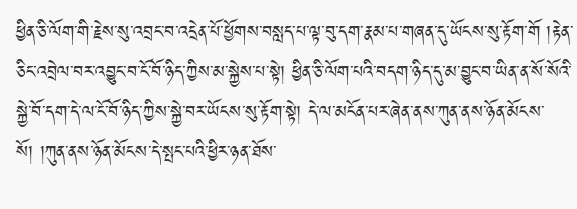ཕྱིན་ཅི་ལོག་གི་རྗེས་སུ་འབྲང་བ་འདྲེན་པོ་ཕྱོགས་བསླད་པ་ལྟ་བུ་དག་རྣམ་པ་གཞན་དུ་ཡོངས་སུ་རྟོག་གོ །རྟེན་ཅིང་འབྲེལ་བར་འབྱུང་བ་ངོ་བོ་ཉིད་ཀྱིས་མ་སྐྱེས་པ་སྟེ། ཕྱིན་ཅི་ལོག་པའི་བདག་ཉིད་དུ་མ་བྱུང་བ་ཡིན་ན་སོ་སོའི་སྐྱེ་བོ་དག་དེ་ལ་ངོ་བོ་ཉིད་ཀྱིས་སྐྱེ་བར་ཡོངས་སུ་རྟོག་སྟེ། དེ་ལ་མངོན་པར་ཞེན་ནས་ཀུན་ནས་ཉོན་མོངས་སོ། །ཀུན་ནས་ཉོན་མོངས་དེ་སྤང་པའི་ཕྱིར་ཉན་ཐོས་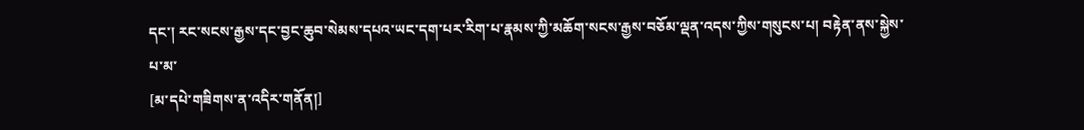དང་། རང་སངས་རྒྱས་དང་བྱང་ཆུབ་སེམས་དཔའ་ཡང་དག་པར་རིག་པ་རྣམས་ཀྱི་མཆོག་སངས་རྒྱས་བཅོམ་ལྡན་འདས་ཀྱིས་གསུངས་པ། བརྟེན་ནས་སྐྱེས་པ་མ་
[མ་དཔེ་གཟིགས་ན་འདིར་གནོན།]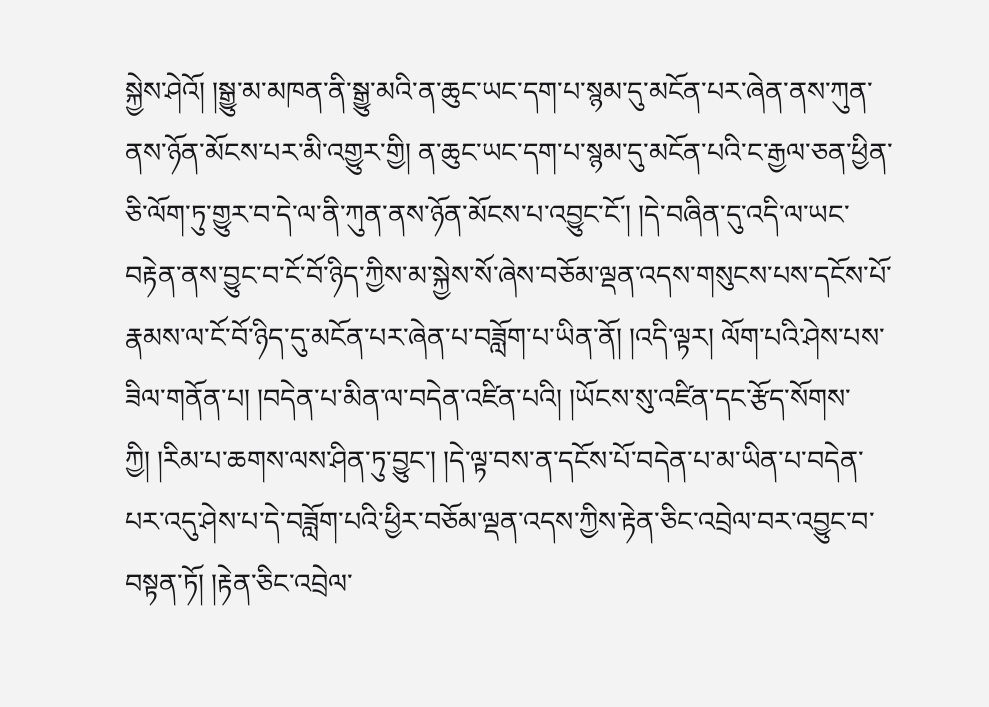སྐྱེས་ཤེའོ། །སྒྱུ་མ་མཁན་ནི་སྒྱུ་མའི་ན་ཆུང་ཡང་དག་པ་སྙམ་དུ་མངོན་པར་ཞེན་ནས་ཀུན་ནས་ཉོན་མོངས་པར་མི་འགྱུར་གྱི། ན་ཆུང་ཡང་དག་པ་སྙམ་དུ་མངོན་པའི་ང་རྒྱལ་ཅན་ཕྱིན་ཅི་ལོག་ཏུ་གྱུར་བ་དེ་ལ་ནི་ཀུན་ནས་ཉོན་མོངས་པ་འབྱུང་ངོ་། །དེ་བཞིན་དུ་འདི་ལ་ཡང་བརྟེན་ནས་བྱུང་བ་ངོ་བོ་ཉིད་ཀྱིས་མ་སྐྱེས་སོ་ཞེས་བཅོམ་ལྡན་འདས་གསུངས་པས་དངོས་པོ་རྣམས་ལ་ངོ་བོ་ཉིད་དུ་མངོན་པར་ཞེན་པ་བཟློག་པ་ཡིན་ནོ། །འདི་ལྟར། ལོག་པའི་ཤེས་པས་ཟིལ་གནོན་པ། །བདེན་པ་མིན་ལ་བདེན་འཛིན་པའི། །ཡོངས་སུ་འཛིན་དང་རྩོད་སོགས་ཀྱི། །རིམ་པ་ཆགས་ལས་ཤིན་ཏུ་བྱུང་། །དེ་ལྟ་བས་ན་དངོས་པོ་བདེན་པ་མ་ཡིན་པ་བདེན་པར་འདུ་ཤེས་པ་དེ་བཟློག་པའི་ཕྱིར་བཅོམ་ལྡན་འདས་ཀྱིས་རྟེན་ཅིང་འབྲེལ་བར་འབྱུང་བ་བསྟན་ཏོ། །རྟེན་ཅིང་འབྲེལ་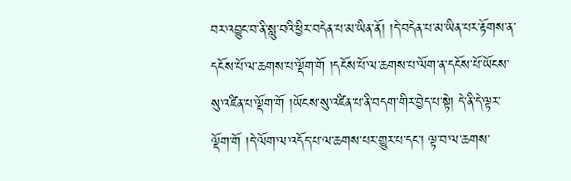བར་འབྱུང་བ་ནི་སླུ་བའི་ཕྱིར་བདེན་པ་མ་ཡིན་ནོ། །དེ་བདེན་པ་མ་ཡིན་པར་རྟོགས་ན་དངོས་པོ་ལ་ཆགས་པ་ལྡོག་གོ །དངོས་པོ་ལ་ཆགས་པ་ལོག་ན་དངོས་པོ་ཡོངས་སུ་འཛིན་པ་ལྡོག་གོ །ཡོངས་སུ་འཛིན་པ་ནི་བདག་གིར་བྱེད་པ་སྟེ། དེ་ནི་དེ་ལྟར་ལྡོག་གོ །དེ་ལོག་ལ་འདོད་པ་ལ་ཆགས་པར་གྱུར་པ་དང་། ལྟ་བ་ལ་ཆགས་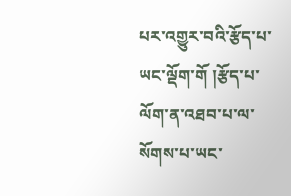པར་འགྱུར་བའི་རྩོད་པ་ཡང་ལྡོག་གོ །རྩོད་པ་ལོག་ན་འཐབ་པ་ལ་སོགས་པ་ཡང་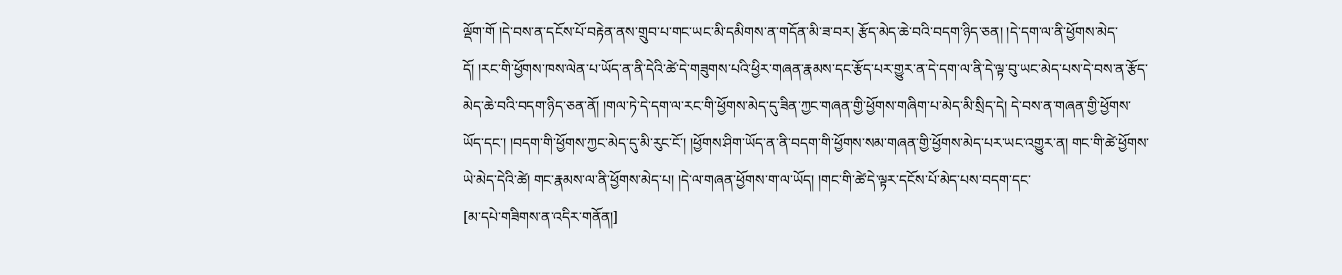ལྡོག་གོ །དེ་བས་ན་དངོས་པོ་བརྟེན་ནས་གྲུབ་པ་གང་ཡང་མི་དམིགས་ན་གདོན་མི་ཟ་བར། རྩོད་མེད་ཆེ་བའི་བདག་ཉིད་ཅན། །དེ་དག་ལ་ནི་ཕྱོགས་མེད་དོ། །རང་གི་ཕྱོགས་ཁས་ལེན་པ་ཡོད་ན་ནི་དེའི་ཚེ་དེ་གཟུགས་པའི་ཕྱིར་གཞན་རྣམས་དང་རྩོད་པར་གྱུར་ན་དེ་དག་ལ་ནི་དེ་ལྟ་བུ་ཡང་མེད་པས་དེ་བས་ན་རྩོད་མེད་ཆེ་བའི་བདག་ཉིད་ཅན་ནོ། །གལ་ཏེ་དེ་དག་ལ་རང་གི་ཕྱོགས་མེད་དུ་ཟིན་ཀྱང་གཞན་གྱི་ཕྱོགས་གཞིག་པ་མེད་མི་སྲིད་དེ། དེ་བས་ན་གཞན་གྱི་ཕྱོགས་ཡོད་དང་། །བདག་གི་ཕྱོགས་ཀྱང་མེད་དུ་མི་རུང་ངོ་། །ཕྱོགས་ཤིག་ཡོད་ན་ནི་བདག་གི་ཕྱོགས་སམ་གཞན་གྱི་ཕྱོགས་མེད་པར་ཡང་འགྱུར་ན། གང་གི་ཚེ་ཕྱོགས་ཡེ་མེད་དེའི་ཚེ། གང་རྣམས་ལ་ནི་ཕྱོགས་མེད་པ། །དེ་ལ་གཞན་ཕྱོགས་ག་ལ་ཡོད། །གང་གི་ཚེ་དེ་ལྟར་དངོས་པོ་མེད་པས་བདག་དང་
[མ་དཔེ་གཟིགས་ན་འདིར་གནོན།]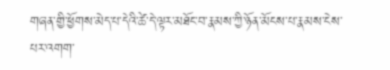གཞན་གྱི་ཕྱོགས་མེད་པ་དེའི་ཚེ་དེ་ལྟར་མཐོང་བ་རྣམས་ཀྱི་ཉོན་མོངས་པ་རྣམས་ངེས་པར་འགག་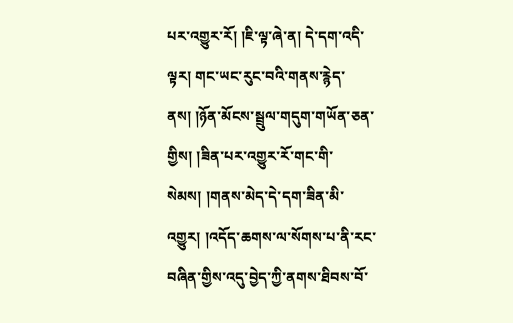པར་འགྱུར་རོ། །ཇི་ལྟ་ཞེ་ན། དེ་དག་འདི་ལྟར། གང་ཡང་རུང་བའི་གནས་རྙེད་ནས། །ཉོན་མོངས་སྦྲུལ་གདུག་གཡོན་ཅན་གྱིས། །ཟིན་པར་འགྱུར་རོ་གང་གི་སེམས། །གནས་མེད་དེ་དག་ཟིན་མི་འགྱུར། །འདོད་ཆགས་ལ་སོགས་པ་ནི་རང་བཞིན་གྱིས་འདུ་བྱེད་ཀྱི་ནགས་ཐིབས་བོ་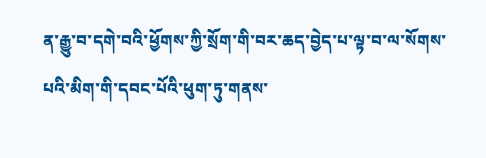ན་རྒྱུ་བ་དགེ་བའི་ཕྱོགས་ཀྱི་སྲོག་གི་བར་ཆད་བྱེད་པ་ལྟ་བ་ལ་སོགས་པའི་མིག་གི་དབང་པོའི་ཕུག་ཏུ་གནས་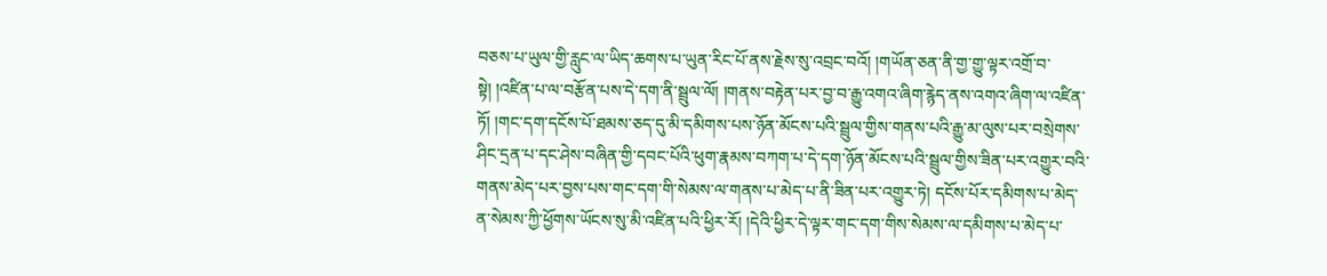བཅས་པ་ཡུལ་གྱི་རླུང་ལ་ཡིད་ཆགས་པ་ཡུན་རིང་པོ་ནས་རྗེས་སུ་འབྲང་བའོ། །གཡོན་ཅན་ནི་གྱ་གྱུ་ལྟར་འགྲོ་བ་སྟེ། །འཛིན་པ་ལ་བརྩོན་པས་དེ་དག་ནི་སྦྲུལ་ལོ། །གནས་བརྟེན་པར་བྱ་བ་རྒྱུ་འགའ་ཞིག་རྙེད་ནས་འགའ་ཞིག་ལ་འཛིན་ཏོ། །གང་དག་དངོས་པོ་ཐམས་ཅད་དུ་མི་དམིགས་པས་ཉོན་མོངས་པའི་སྦྲུལ་གྱིས་གནས་པའི་རྒྱུ་མ་ལུས་པར་བསྲེགས་ཤིང་དྲན་པ་དང་ཤེས་བཞིན་གྱི་དབང་པོའི་ཕུག་རྣམས་བཀག་པ་དེ་དག་ཉོན་མོངས་པའི་སྦྲུལ་གྱིས་ཟིན་པར་འགྱུར་བའི་གནས་མེད་པར་བྱས་པས་གང་དག་གི་སེམས་ལ་གནས་པ་མེད་པ་ནི་ཟིན་པར་འགྱུར་ཏེ། དངོས་པོར་དམིགས་པ་མེད་ན་སེམས་ཀྱི་ཕྱོགས་ཡོངས་སུ་མི་འཛིན་པའི་ཕྱིར་རོ། །དེའི་ཕྱིར་དེ་ལྟར་གང་དག་གིས་སེམས་ལ་དམིགས་པ་མེད་པ་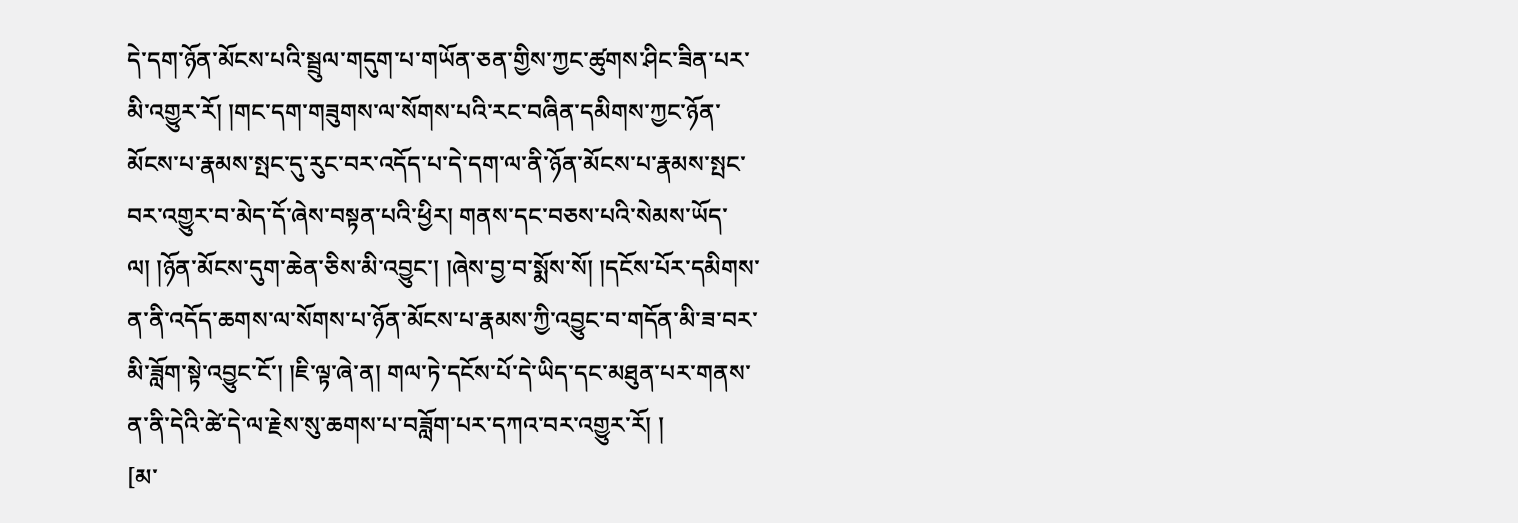དེ་དག་ཉོན་མོངས་པའི་སྦྲུལ་གདུག་པ་གཡོན་ཅན་གྱིས་ཀྱང་ཚུགས་ཤིང་ཟིན་པར་མི་འགྱུར་རོ། །གང་དག་གཟུགས་ལ་སོགས་པའི་རང་བཞིན་དམིགས་ཀྱང་ཉོན་མོངས་པ་རྣམས་སྤང་དུ་རུང་བར་འདོད་པ་དེ་དག་ལ་ནི་ཉོན་མོངས་པ་རྣམས་སྤང་བར་འགྱུར་བ་མེད་དོ་ཞེས་བསྟན་པའི་ཕྱིར། གནས་དང་བཅས་པའི་སེམས་ཡོད་ལ། །ཉོན་མོངས་དུག་ཆེན་ཅིས་མི་འབྱུང་། །ཞེས་བྱ་བ་སྨོས་སོ། །དངོས་པོར་དམིགས་ན་ནི་འདོད་ཆགས་ལ་སོགས་པ་ཉོན་མོངས་པ་རྣམས་ཀྱི་འབྱུང་བ་གདོན་མི་ཟ་བར་མི་ཟློག་སྟེ་འབྱུང་ངོ་། །ཇི་ལྟ་ཞེ་ན། གལ་ཏེ་དངོས་པོ་དེ་ཡིད་དང་མཐུན་པར་གནས་ན་ནི་དེའི་ཚེ་དེ་ལ་རྗེས་སུ་ཆགས་པ་བཟློག་པར་དཀའ་བར་འགྱུར་རོ། །
[མ་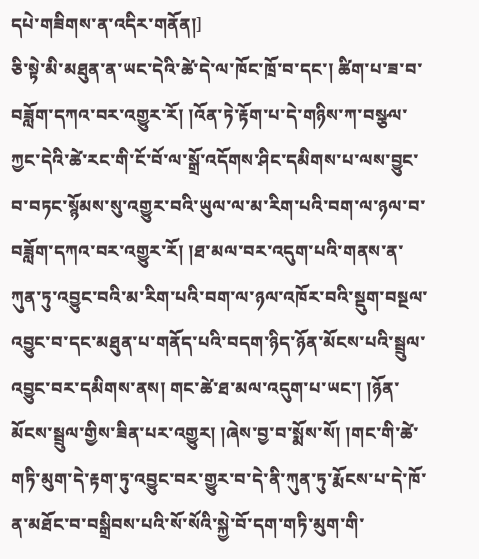དཔེ་གཟིགས་ན་འདིར་གནོན།]
ཅི་སྟེ་མི་མཐུན་ན་ཡང་དེའི་ཚེ་དེ་ལ་ཁོང་ཁྲོ་བ་དང་། ཚིག་པ་ཟ་བ་བཟློག་དཀའ་བར་འགྱུར་རོ། །འོན་ཏེ་རྟོག་པ་དེ་གཉིས་ཀ་བསྩལ་ཀྱང་དེའི་ཚེ་རང་གི་ངོ་བོ་ལ་སྒྲོ་འདོགས་ཤིང་དམིགས་པ་ལས་བྱུང་བ་བཏང་སྙོམས་སུ་འགྱུར་བའི་ཡུལ་ལ་མ་རིག་པའི་བག་ལ་ཉལ་བ་བཟློག་དཀའ་བར་འགྱུར་རོ། །ཐ་མལ་བར་འདུག་པའི་གནས་ན་ཀུན་ཏུ་འབྱུང་བའི་མ་རིག་པའི་བག་ལ་ཉལ་འཁོར་བའི་སྡུག་བསྔལ་འབྱུང་བ་དང་མཐུན་པ་གནོད་པའི་བདག་ཉིད་ཉོན་མོངས་པའི་སྦྲུལ་འབྱུང་བར་དམིགས་ནས། གང་ཚེ་ཐ་མལ་འདུག་པ་ཡང་། །ཉོན་མོངས་སྦྲུལ་གྱིས་ཟིན་པར་འགྱུར། །ཞེས་བྱ་བ་སྨོས་སོ། །གང་གི་ཚེ་གཏི་མུག་དེ་རྟག་ཏུ་འབྱུང་བར་གྱུར་བ་དེ་ནི་ཀུན་ཏུ་རྨོངས་པ་དེ་ཁོ་ན་མཐོང་བ་བསྒྲིབས་པའི་སོ་སོའི་སྐྱེ་བོ་དག་གཏི་མུག་གི་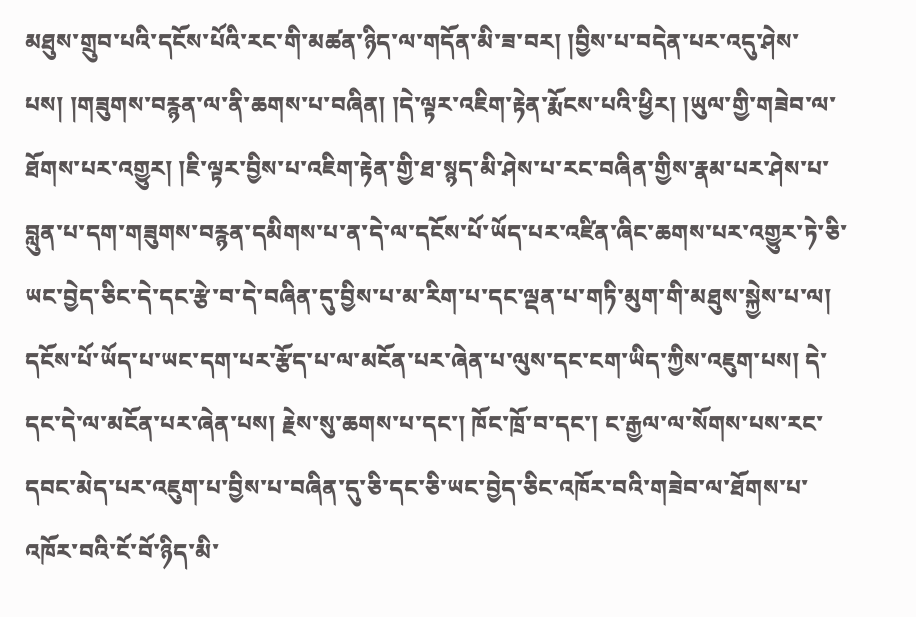མཐུས་གྲུབ་པའི་དངོས་པོའི་རང་གི་མཚན་ཉིད་ལ་གདོན་མི་ཟ་བར། །བྱིས་པ་བདེན་པར་འདུ་ཤེས་པས། །གཟུགས་བརྙན་ལ་ནི་ཆགས་པ་བཞིན། །དེ་ལྟར་འཇིག་རྟེན་རྨོངས་པའི་ཕྱིར། །ཡུལ་གྱི་གཟེབ་ལ་ཐོགས་པར་འགྱུར། །ཇི་ལྟར་བྱིས་པ་འཇིག་རྟེན་གྱི་ཐ་སྙད་མི་ཤེས་པ་རང་བཞིན་གྱིས་རྣམ་པར་ཤེས་པ་བླུན་པ་དག་གཟུགས་བརྙན་དམིགས་པ་ན་དེ་ལ་དངོས་པོ་ཡོད་པར་འཛིན་ཞིང་ཆགས་པར་འགྱུར་ཏེ་ཅི་ཡང་བྱེད་ཅིང་དེ་དང་རྩེ་བ་དེ་བཞིན་དུ་བྱིས་པ་མ་རིག་པ་དང་ལྡན་པ་གཏི་མུག་གི་མཐུས་སྐྱེས་པ་ལ། དངོས་པོ་ཡོད་པ་ཡང་དག་པར་རྩོད་པ་ལ་མངོན་པར་ཞེན་པ་ལུས་དང་ངག་ཡིད་ཀྱིས་འཇུག་པས། དེ་དང་དེ་ལ་མངོན་པར་ཞེན་པས། རྗེས་སུ་ཆགས་པ་དང་། ཁོང་ཁྲོ་བ་དང་། ང་རྒྱལ་ལ་སོགས་པས་རང་དབང་མེད་པར་འཇུག་པ་བྱིས་པ་བཞིན་དུ་ཅི་དང་ཅི་ཡང་བྱེད་ཅིང་འཁོར་བའི་གཟེབ་ལ་ཐོགས་པ་འཁོར་བའི་ངོ་བོ་ཉིད་མི་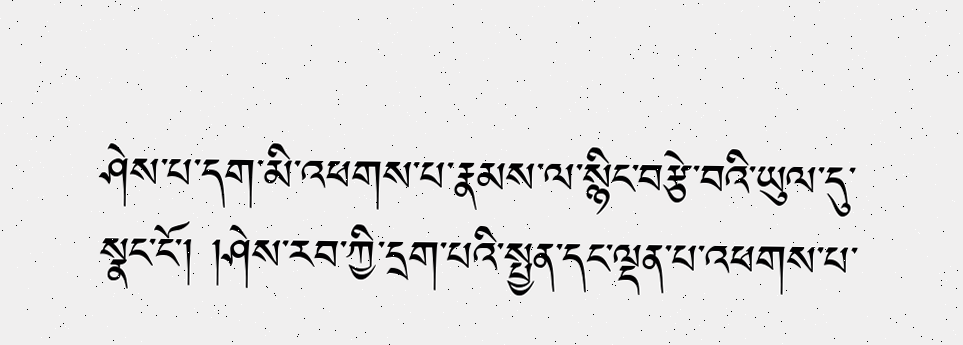ཤེས་པ་དག་མི་འཕགས་པ་རྣམས་ལ་སྙིང་བརྩེ་བའི་ཡུལ་དུ་སྣང་ངོ་། །ཤེས་རབ་ཀྱི་དྲག་པའི་སྤྱན་དང་ལྡན་པ་འཕགས་པ་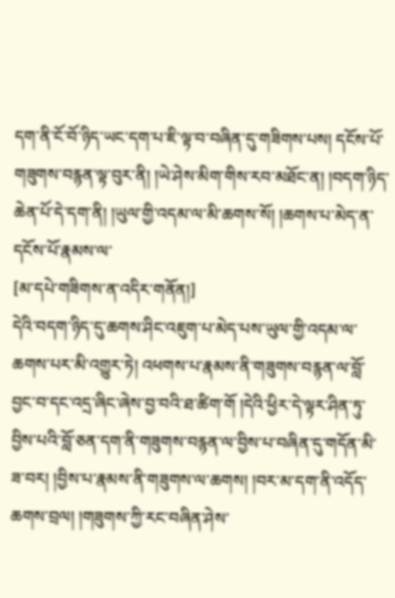དག་ནི་ངོ་བོ་ཉིད་ཡང་དག་པ་ཇི་ལྟ་བ་བཞིན་དུ་གཟིགས་པས། དངོས་པོ་གཟུགས་བརྙན་ལྟ་བུར་ནི། །ཡེ་ཤེས་མིག་གིས་རབ་མཐོང་ན། །བདག་ཉིད་ཆེན་པོ་དེ་དག་ནི། །ཡུལ་གྱི་འདམ་ལ་མི་ཆགས་སོ། །ཆགས་པ་མེད་ན་དངོས་པོ་རྣམས་ལ་
[མ་དཔེ་གཟིགས་ན་འདིར་གནོན།]
དེའི་བདག་ཉིད་དུ་ཆགས་ཤིང་འཇུག་པ་མེད་པས་ཡུལ་གྱི་འདམ་ལ་ཆགས་པར་མི་འགྱུར་ཏེ། འཕགས་པ་རྣམས་ནི་གཟུགས་བརྙན་ལ་བློ་བྱང་བ་དང་འདྲ་ཞིང་ཞེས་བྱ་བའི་ཐ་ཚིག་གོ །དེའི་ཕྱིར་དེ་ལྟར་ཤིན་ཏུ་བྱིས་པའི་བློ་ཅན་དག་ནི་གཟུགས་བརྙན་ལ་བྱིས་པ་བཞིན་དུ་གདོན་མི་ཟ་བར། །བྱིས་པ་རྣམས་ནི་གཟུགས་ལ་ཆགས། །བར་མ་དག་ནི་འདོད་ཆགས་བྲལ། །གཟུགས་ཀྱི་རང་བཞིན་ཤེས་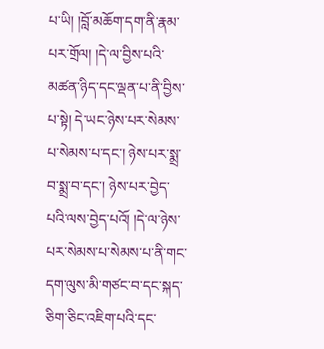པ་ཡི། །བློ་མཆོག་དག་ནི་རྣམ་པར་གྲོལ། །དེ་ལ་བྱིས་པའི་མཚན་ཉིད་དང་ལྡན་པ་ནི་བྱིས་པ་སྟེ། དེ་ཡང་ཉེས་པར་སེམས་པ་སེམས་པ་དང་། ཉེས་པར་སྨྲ་བ་སྨྲ་བ་དང་། ཉེས་པར་བྱེད་པའི་ལས་བྱེད་པའོ། །དེ་ལ་ཉེས་པར་སེམས་པ་སེམས་པ་ནི་གང་དག་ལུས་མི་གཙང་བ་དང་སྐད་ཅིག་ཅིང་འཇིག་པའི་དང་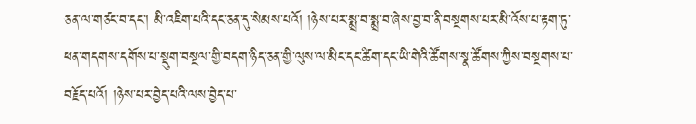ཅན་ལ་གཙང་བ་དང་། མི་འཇིག་པའི་དང་ཅན་དུ་སེམས་པའོ། །ཉེས་པར་སྨྲ་བ་སྨྲ་བ་ཞེས་བྱ་བ་ནི་བསྔགས་པར་མི་འོས་པ་རྟག་ཏུ་ཕན་གདགས་དགོས་པ་སྡུག་བསྔལ་གྱི་བདག་ཉིད་ཅན་གྱི་ལུས་ལ་མིང་དང་ཚིག་དང་ཡི་གེའི་ཚོགས་སྣ་ཚོགས་ཀྱིས་བསྔགས་པ་བརྗོད་པའོ། །ཉེས་པར་བྱེད་པའི་ལས་བྱེད་པ་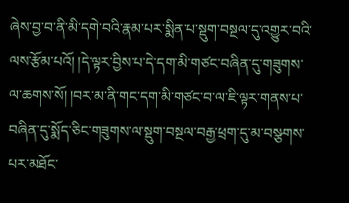ཞེས་བྱ་བ་ནི་མི་དགེ་བའི་རྣམ་པར་སྨིན་པ་སྡུག་བསྔལ་དུ་འགྱུར་བའི་ལས་རྩོམ་པའོ། །དེ་ལྟར་བྱིས་པ་དེ་དག་མི་གཙང་བཞིན་དུ་གཟུགས་ལ་ཆགས་སོ། །བར་མ་ནི་གང་དག་མི་གཙང་བ་ལ་ཇི་ལྟར་གནས་པ་བཞིན་དུ་སྨོད་ཅིང་གཟུགས་ལ་སྡུག་བསྔལ་བརྒྱ་ཕྲག་དུ་མ་བསྩགས་པར་མཐོང་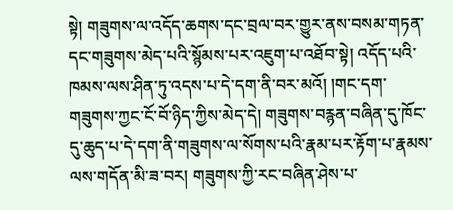སྟེ། གཟུགས་ལ་འདོད་ཆགས་དང་བྲལ་བར་གྱུར་ནས་བསམ་གཏན་དང་གཟུགས་མེད་པའི་སྙོམས་པར་འཇུག་པ་འཐོབ་སྟེ། འདོད་པའི་ཁམས་ལས་ཤིན་ཏུ་འདས་པ་དེ་དག་ནི་བར་མའོ། །གང་དག་གཟུགས་ཀྱང་ངོ་བོ་ཉིད་ཀྱིས་མེད་དེ། གཟུགས་བརྙན་བཞིན་དུ་ཁོང་དུ་ཆུད་པ་དེ་དག་ནི་གཟུགས་ལ་སོགས་པའི་རྣམ་པར་རྟོག་པ་རྣམས་ལས་གདོན་མི་ཟ་བར། གཟུགས་ཀྱི་རང་བཞིན་ཤེས་པ་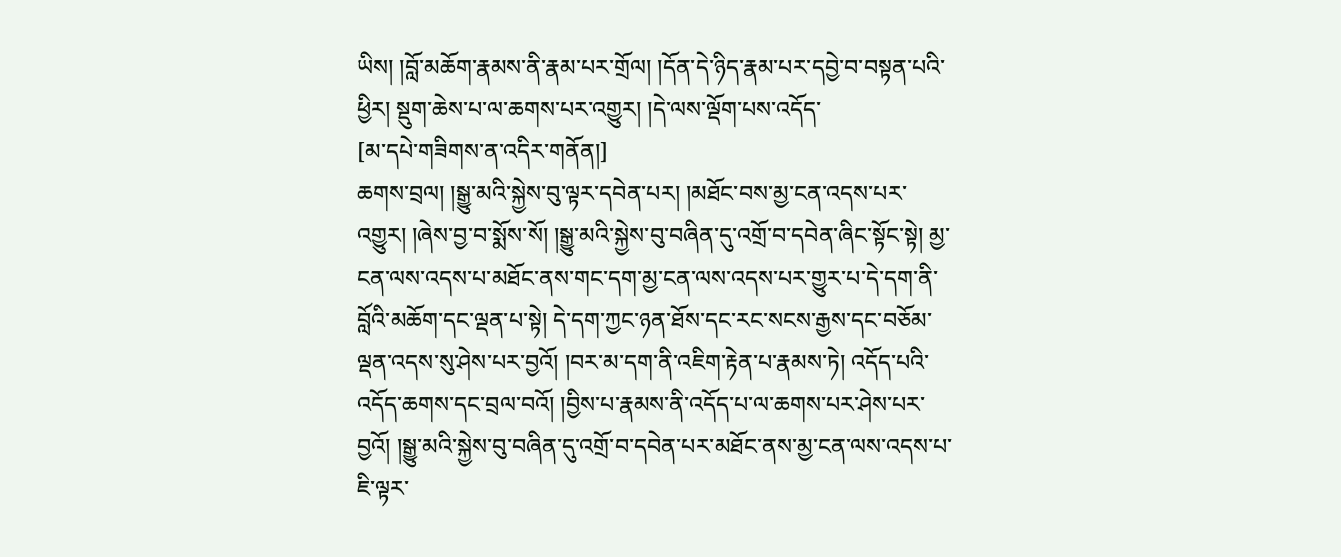ཡིས། །བློ་མཆོག་རྣམས་ནི་རྣམ་པར་གྲོལ། །དོན་དེ་ཉིད་རྣམ་པར་དབྱེ་བ་བསྟན་པའི་ཕྱིར། སྡུག་ཆེས་པ་ལ་ཆགས་པར་འགྱུར། །དེ་ལས་ལྡོག་པས་འདོད་
[མ་དཔེ་གཟིགས་ན་འདིར་གནོན།]
ཆགས་བྲལ། །སྒྱུ་མའི་སྐྱེས་བུ་ལྟར་དབེན་པར། །མཐོང་བས་མྱ་ངན་འདས་པར་འགྱུར། །ཞེས་བྱ་བ་སྨོས་སོ། །སྒྱུ་མའི་སྐྱེས་བུ་བཞིན་དུ་འགྲོ་བ་དབེན་ཞིང་སྟོང་སྟེ། མྱ་ངན་ལས་འདས་པ་མཐོང་ནས་གང་དག་མྱ་ངན་ལས་འདས་པར་གྱུར་པ་དེ་དག་ནི་བློའི་མཆོག་དང་ལྡན་པ་སྟེ། དེ་དག་ཀྱང་ཉན་ཐོས་དང་རང་སངས་རྒྱས་དང་བཅོམ་ལྡན་འདས་སུ་ཤེས་པར་བྱའོ། །བར་མ་དག་ནི་འཇིག་རྟེན་པ་རྣམས་ཏེ། འདོད་པའི་འདོད་ཆགས་དང་བྲལ་བའོ། །བྱིས་པ་རྣམས་ནི་འདོད་པ་ལ་ཆགས་པར་ཤེས་པར་བྱའོ། །སྒྱུ་མའི་སྐྱེས་བུ་བཞིན་དུ་འགྲོ་བ་དབེན་པར་མཐོང་ནས་མྱ་ངན་ལས་འདས་པ་ཇི་ལྟར་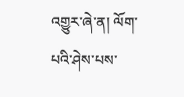འགྱུར་ཞེ་ན། ལོག་པའི་ཤེས་པས་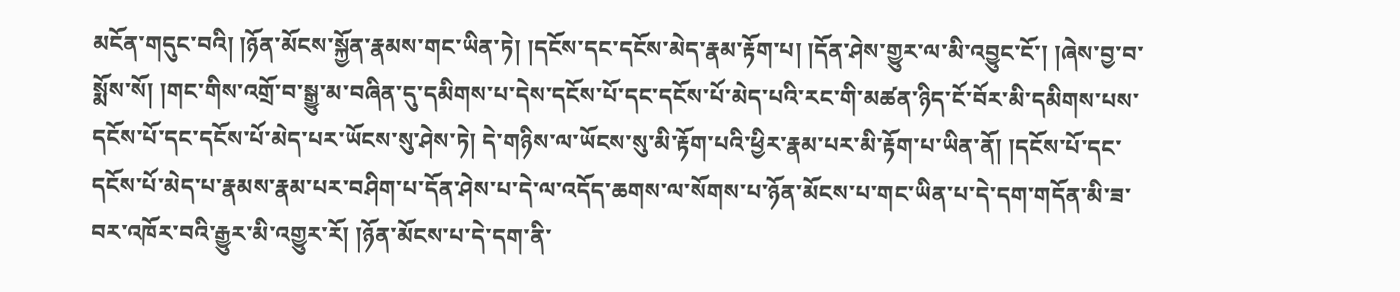མངོན་གདུང་བའི། །ཉོན་མོངས་སྐྱོན་རྣམས་གང་ཡིན་ཏེ། །དངོས་དང་དངོས་མེད་རྣམ་རྟོག་པ། །དོན་ཤེས་གྱུར་ལ་མི་འབྱུང་ངོ་། །ཞེས་བྱ་བ་སྨོས་སོ། །གང་གིས་འགྲོ་བ་སྒྱུ་མ་བཞིན་དུ་དམིགས་པ་དེས་དངོས་པོ་དང་དངོས་པོ་མེད་པའི་རང་གི་མཚན་ཉིད་ངོ་བོར་མི་དམིགས་པས་དངོས་པོ་དང་དངོས་པོ་མེད་པར་ཡོངས་སུ་ཤེས་ཏེ། དེ་གཉིས་ལ་ཡོངས་སུ་མི་རྟོག་པའི་ཕྱིར་རྣམ་པར་མི་རྟོག་པ་ཡིན་ནོ། །དངོས་པོ་དང་དངོས་པོ་མེད་པ་རྣམས་རྣམ་པར་བཤིག་པ་དོན་ཤེས་པ་དེ་ལ་འདོད་ཆགས་ལ་སོགས་པ་ཉོན་མོངས་པ་གང་ཡིན་པ་དེ་དག་གདོན་མི་ཟ་བར་འཁོར་བའི་རྒྱུར་མི་འགྱུར་རོ། །ཉོན་མོངས་པ་དེ་དག་ནི་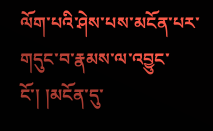ལོག་པའི་ཤེས་པས་མངོན་པར་གདུང་བ་རྣམས་ལ་འབྱུང་ངོ་། །མངོན་དུ་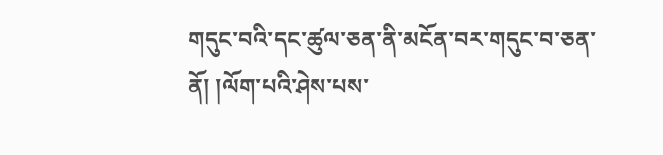གདུང་བའི་དང་ཚུལ་ཅན་ནི་མངོན་བར་གདུང་བ་ཅན་ནོ། །ལོག་པའི་ཤེས་པས་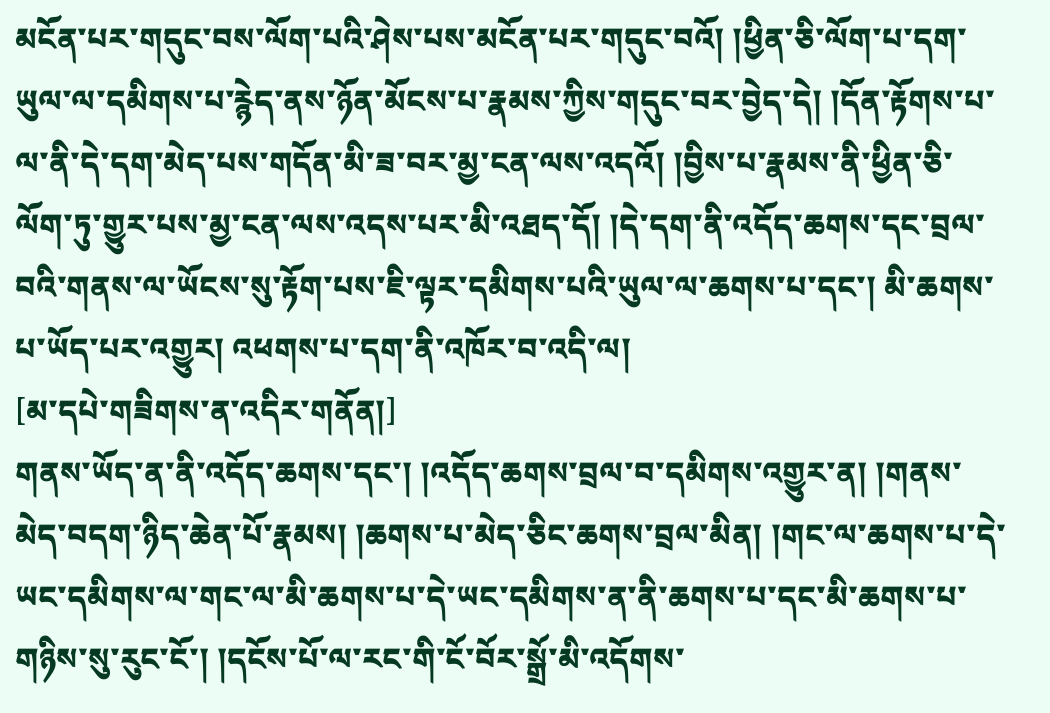མངོན་པར་གདུང་བས་ལོག་པའི་ཤེས་པས་མངོན་པར་གདུང་བའོ། །ཕྱིན་ཅི་ལོག་པ་དག་ཡུལ་ལ་དམིགས་པ་རྙེད་ནས་ཉོན་མོངས་པ་རྣམས་ཀྱིས་གདུང་བར་བྱེད་དེ། །དོན་རྟོགས་པ་ལ་ནི་དེ་དག་མེད་པས་གདོན་མི་ཟ་བར་མྱ་ངན་ལས་འདའོ། །བྱིས་པ་རྣམས་ནི་ཕྱིན་ཅི་ལོག་ཏུ་གྱུར་པས་མྱ་ངན་ལས་འདས་པར་མི་འཐད་དོ། །དེ་དག་ནི་འདོད་ཆགས་དང་བྲལ་བའི་གནས་ལ་ཡོངས་སུ་རྟོག་པས་ཇི་ལྟར་དམིགས་པའི་ཡུལ་ལ་ཆགས་པ་དང་། མི་ཆགས་པ་ཡོད་པར་འགྱུར། འཕགས་པ་དག་ནི་འཁོར་བ་འདི་ལ།
[མ་དཔེ་གཟིགས་ན་འདིར་གནོན།]
གནས་ཡོད་ན་ནི་འདོད་ཆགས་དང་། །འདོད་ཆགས་བྲལ་བ་དམིགས་འགྱུར་ན། །གནས་མེད་བདག་ཉིད་ཆེན་པོ་རྣམས། །ཆགས་པ་མེད་ཅིང་ཆགས་བྲལ་མིན། །གང་ལ་ཆགས་པ་དེ་ཡང་དམིགས་ལ་གང་ལ་མི་ཆགས་པ་དེ་ཡང་དམིགས་ན་ནི་ཆགས་པ་དང་མི་ཆགས་པ་གཉིས་སུ་རུང་ངོ་། །དངོས་པོ་ལ་རང་གི་ངོ་བོར་སྒྲོ་མི་འདོགས་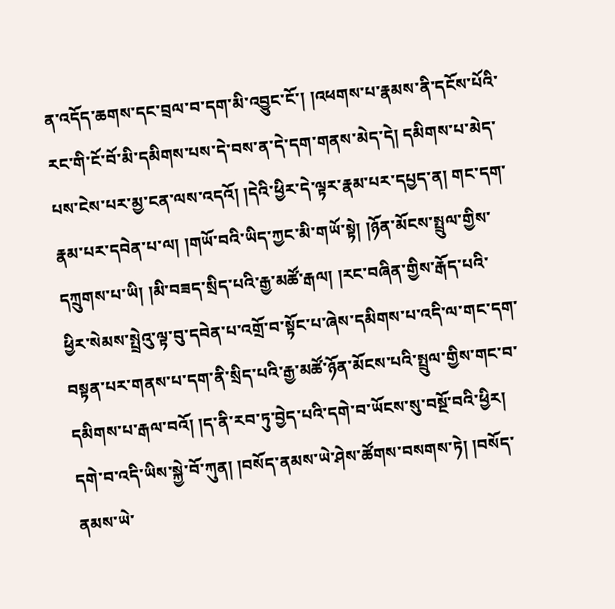ན་འདོད་ཆགས་དང་བྲལ་བ་དག་མི་འབྱུང་ངོ་། །འཕགས་པ་རྣམས་ནི་དངོས་པོའི་རང་གི་ངོ་བོ་མི་དམིགས་པས་དེ་བས་ན་དེ་དག་གནས་མེད་དེ། དམིགས་པ་མེད་པས་ངེས་པར་མྱ་ངན་ལས་འདའོ། །དེའི་ཕྱིར་དེ་ལྟར་རྣམ་པར་དཔྱད་ན། གང་དག་རྣམ་པར་དབེན་པ་ལ། །གཡོ་བའི་ཡིད་ཀྱང་མི་གཡོ་སྟེ། །ཉོན་མོངས་སྤྲུལ་གྱིས་དཀྲུགས་པ་ཡི། །མི་བཟད་སྲིད་པའི་རྒྱ་མཚོ་རྒལ། །རང་བཞིན་གྱིས་རྒོད་པའི་ཕྱིར་སེམས་སྤྲེའུ་ལྟ་བུ་དབེན་པ་འགྲོ་བ་སྟོང་པ་ཞེས་དམིགས་པ་འདི་ལ་གང་དག་བསྟན་པར་གནས་པ་དག་ནི་སྲིད་པའི་རྒྱ་མཚོ་ཉོན་མོངས་པའི་སྤྲུལ་གྱིས་གང་བ་དམིགས་པ་རྒལ་བའོ། །ད་ནི་རབ་ཏུ་བྱེད་པའི་དགེ་བ་ཡོངས་སུ་བསྔོ་བའི་ཕྱིར། དགེ་བ་འདི་ཡིས་སྐྱེ་བོ་ཀུན། །བསོད་ནམས་ཡེ་ཤེས་ཚོགས་བསགས་ཏེ། །བསོད་ནམས་ཡེ་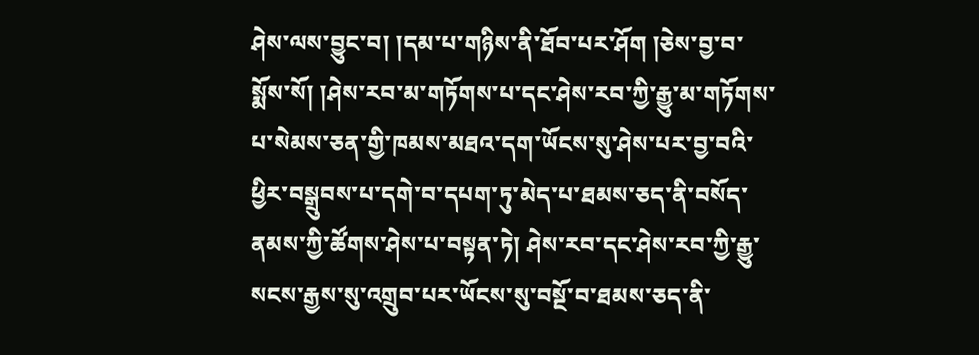ཤེས་ལས་བྱུང་བ། །དམ་པ་གཉིས་ནི་ཐོབ་པར་ཤོག །ཅེས་བྱ་བ་སྨོས་སོ། །ཤེས་རབ་མ་གཏོགས་པ་དང་ཤེས་རབ་ཀྱི་རྒྱུ་མ་གཏོགས་པ་སེམས་ཅན་གྱི་ཁམས་མཐའ་དག་ཡོངས་སུ་ཤེས་པར་བྱ་བའི་ཕྱིར་བསྒྲུབས་པ་དགེ་བ་དཔག་ཏུ་མེད་པ་ཐམས་ཅད་ནི་བསོད་ནམས་ཀྱི་ཚོགས་ཤེས་པ་བསྟན་ཏེ། ཤེས་རབ་དང་ཤེས་རབ་ཀྱི་རྒྱུ་སངས་རྒྱས་སུ་འགྲུབ་པར་ཡོངས་སུ་བསྔོ་བ་ཐམས་ཅད་ནི་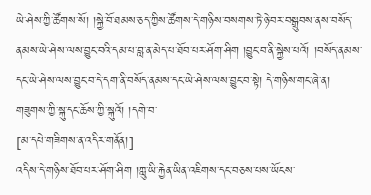ཡེ་ཤེས་ཀྱི་ཚོགས་སོ། །སྐྱེ་བོ་ཐམས་ཅད་ཀྱིས་ཚོགས་དེ་གཉིས་བསགས་ཏེ་ཉེ་བར་བསྒྲུབས་ནས་བསོད་ནམས་ཡེ་ཤེས་ལས་བྱུང་བའི་དམ་པ་བླ་ན་མེད་པ་ཐོབ་པར་ཤོག་ཤིག །བྱུང་བ་ནི་སྐྱེས་པའོ། །བསོད་ནམས་དང་ཡེ་ཤེས་ལས་བྱུང་བ་དེ་དག་ནི་བསོད་ནམས་དང་ཡེ་ཤེས་ལས་བྱུང་བ་སྟེ། དེ་གཉིས་གང་ཞེ་ན། གཟུགས་ཀྱི་སྐུ་དང་ཆོས་ཀྱི་སྐུའོ། །དགེ་བ་
[མ་དཔེ་གཟིགས་ན་འདིར་གནོན།]
འདིས་དེ་གཉིས་ཐོབ་པར་ཤོག་ཤིག །ཀླུ་ཡི་རྐྱེན་ཡིན་འཇིགས་དང་བཅས་པས་ཡོངས་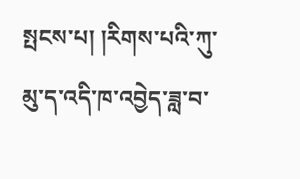སྤངས་པ། །རིགས་པའི་ཀུ་མུ་ད་འདི་ཁ་འབྱེད་ཟླ་བ་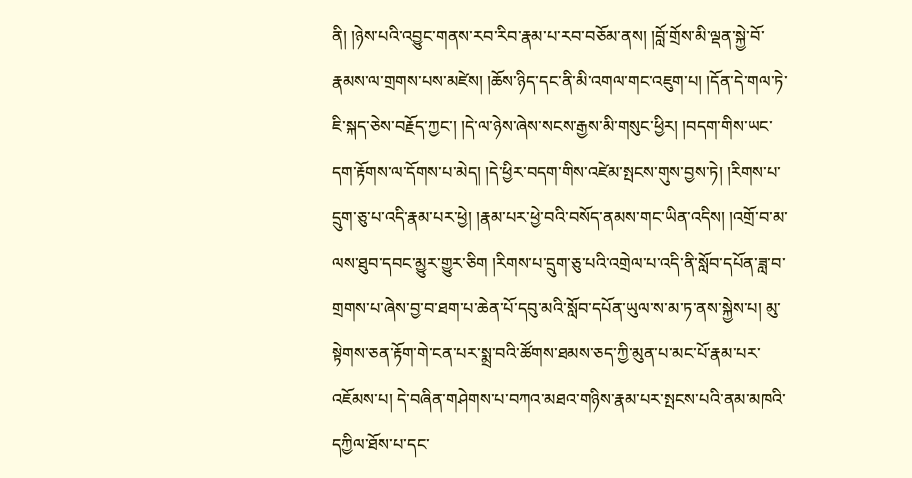ནི། །ཉེས་པའི་འབྱུང་གནས་རབ་རིབ་རྣམ་པ་རབ་བཅོམ་ནས། །བློ་གྲོས་མི་ལྡན་སྐྱེ་བོ་རྣམས་ལ་གྲགས་པས་མཛེས། །ཆོས་ཉིད་དང་ནི་མི་འགལ་གང་འཇུག་པ། །དོན་དེ་གལ་ཏེ་ཇི་སྐད་ཅེས་བརྗོད་ཀྱང་། །དེ་ལ་ཉེས་ཞེས་སངས་རྒྱས་མི་གསུང་ཕྱིར། །བདག་གིས་ཡང་དག་རྟོགས་ལ་དོགས་པ་མེད། །དེ་ཕྱིར་བདག་གིས་འཛེམ་སྤངས་གུས་བྱས་ཏེ། །རིགས་པ་དྲུག་ཅུ་པ་འདི་རྣམ་པར་ཕྱེ། །རྣམ་པར་ཕྱེ་བའི་བསོད་ནམས་གང་ཡིན་འདིས། །འགྲོ་བ་མ་ལས་ཐུབ་དབང་མྱུར་གྱུར་ཅིག །རིགས་པ་དྲུག་ཅུ་པའི་འགྲེལ་པ་འདི་ནི་སློབ་དཔོན་ཟླ་བ་གྲགས་པ་ཞེས་བྱ་བ་ཐག་པ་ཆེན་པོ་དབུ་མའི་སློབ་དཔོན་ཡུལ་ས་མ་ཏ་ནས་སྐྱེས་པ། མུ་སྟེགས་ཅན་རྟོག་གེ་ངན་པར་སྨྲ་བའི་ཚོགས་ཐམས་ཅད་ཀྱི་མུན་པ་མང་པོ་རྣམ་པར་འཇོམས་པ། དེ་བཞིན་གཤེགས་པ་བཀའ་མཐའ་གཉིས་རྣམ་པར་སྤངས་པའི་ནམ་མཁའི་དཀྱིལ་ཐོས་པ་དང་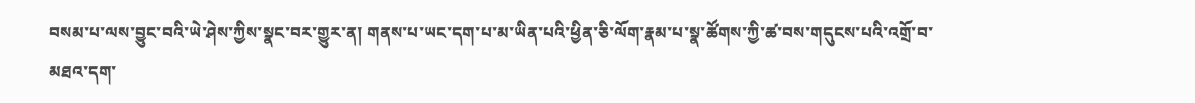བསམ་པ་ལས་བྱུང་བའི་ཡེ་ཤེས་ཀྱིས་སྣང་བར་གྱུར་ན། གནས་པ་ཡང་དག་པ་མ་ཡིན་པའི་ཕྱིན་ཅི་ལོག་རྣམ་པ་སྣ་ཚོགས་ཀྱི་ཚ་བས་གདུངས་པའི་འགྲོ་བ་མཐའ་དག་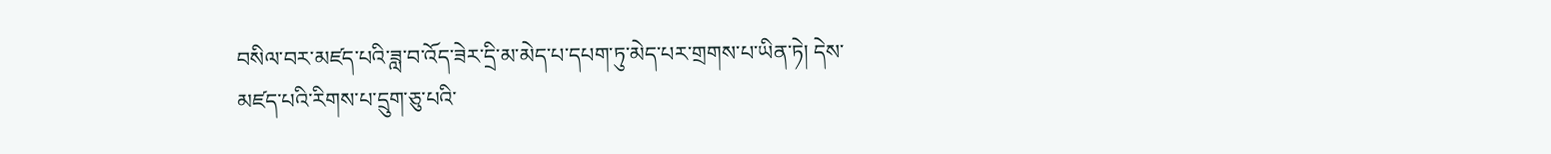བསིལ་བར་མཛད་པའི་ཟླ་བ་འོད་ཟེར་དྲི་མ་མེད་པ་དཔག་ཏུ་མེད་པར་གྲགས་པ་ཡིན་ཏེ། དེས་མཛད་པའི་རིགས་པ་དྲུག་ཅུ་པའི་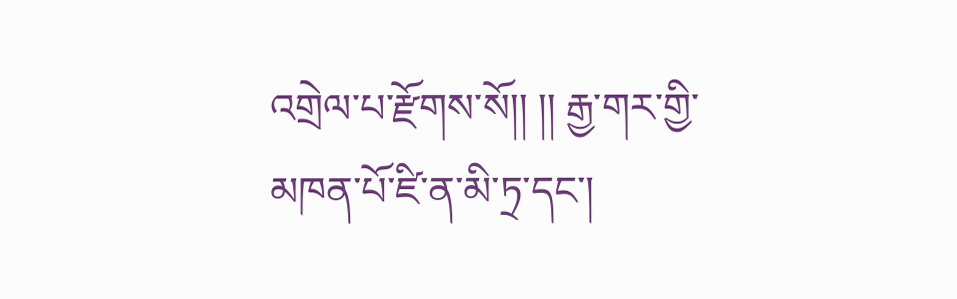འགྲེལ་པ་རྫོགས་སོ།། །། རྒྱ་གར་གྱི་མཁན་པོ་ཛི་ན་མི་ཏྲ་དང་།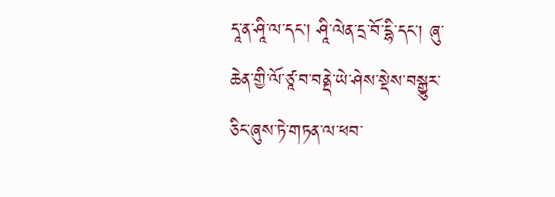དཱ་ན་ཤཱི་ལ་དང་། ཤཱི་ལེན་དྲ་བོ་དྷི་དང་། ཞུ་ཆེན་གྱི་ལོ་ཙཱ་བ་བནྡེ་ཡེ་ཤེས་སྡེས་བསྒྱུར་ཅིང་ཞུས་ཏེ་གཏན་ལ་ཕབ་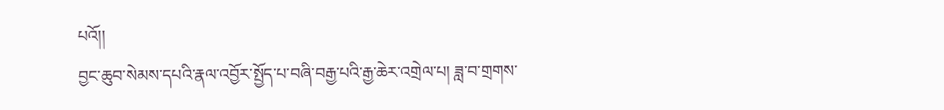པའོ།།
བྱང་ཆུབ་སེམས་དཔའི་རྣལ་འབྱོར་སྤྱོད་པ་བཞི་བརྒྱ་པའི་རྒྱ་ཆེར་འགྲེལ་པ། ཟླ་བ་གྲགས་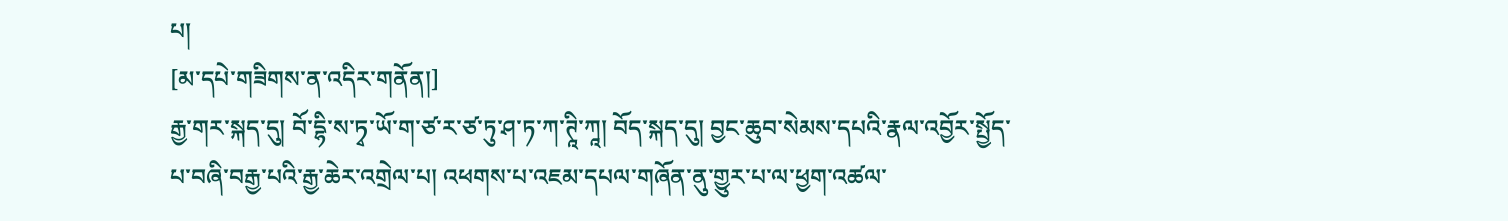པ།
[མ་དཔེ་གཟིགས་ན་འདིར་གནོན།]
རྒྱ་གར་སྐད་དུ། བོ་དྷི་ས་ཏྭ་ཡོ་ག་ཙ་ར་ཙ་ཏུ་ཤ་ཏ་ཀ་ཊཱི་ཀཱ། བོད་སྐད་དུ། བྱང་ཆུབ་སེམས་དཔའི་རྣལ་འབྱོར་སྤྱོད་པ་བཞི་བརྒྱ་པའི་རྒྱ་ཆེར་འགྲེལ་པ། འཕགས་པ་འཇམ་དཔལ་གཞོན་ནུ་གྱུར་པ་ལ་ཕྱག་འཚལ་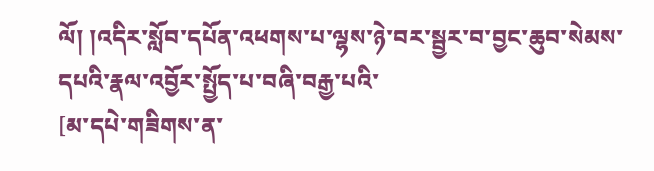ལོ། །འདིར་སློབ་དཔོན་འཕགས་པ་ལྷས་ཉེ་བར་སྦྱར་བ་བྱང་ཆུབ་སེམས་དཔའི་རྣལ་འབྱོར་སྤྱོད་པ་བཞི་བརྒྱ་པའི་
[མ་དཔེ་གཟིགས་ན་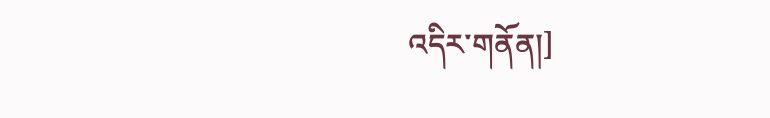འདིར་གནོན།]